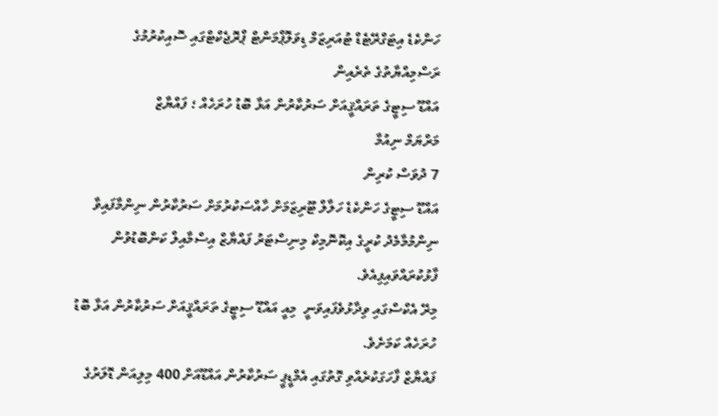ހަންކެޑެ އިޓަގްރޭޓެޑް ޓުއަރިޒަމް ޑިވަލޮޕްމަންޓް ޕްރޮޖެކްޓްގައި ސޮއިކުރުމުގެ ރަސްމިއްޔާތުގެ ތެރެއިން
އައްޑޫ ސިޓީގެ ތަރައްޤީއަށް ސަރުކާރުން އަޅާ ބޮޑު ހުރަހެއް ؛ ފައްޔާޒް
މަރްޔަމް ނިއުމާ
7 ދުވަސް ކުރިން
އައްޑޫ ސިޓީގެ ހަންކެޑެ ހަލާލް ޓޫރިޒަމަށް ހާއްސަކުރުމަށް ސަރުކާރުން ނިންމާފައިވާ ނިންމުމާމެދު ކުރީގެ އިކޮނޮމިކް މިނިސްޓަރު ފައްޔާޒް އިސްމާއިލް ކަންބޮޑުވުން ފާޅުކުރައްވައިފިއެވެ.
މިރޭ އެކްސްގައި ވިދާޅުވެފައިވަނީ  މިއީ އައްޑޫ ސިޓީގެ ތަރައްޤީއަށް ސަރުކާރުން އަޅާ ބޮޑު ހުރަހެއް ކަމަށެވެ.
ފައްޔާޒް ފާހަގަކުރެއްވި ގޮތުގައި އެމްޑީޕީ ސަރުކާރުން އައްޑޫއަށް 400 މިލިއަން ޑޮލަރުގެ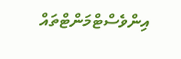އިންވެސްޓްމަންޓްތައް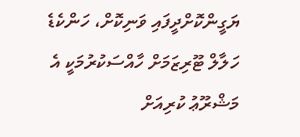ޔަގީންކޮށްދީފައި ވަނިކޮށް، ހަންކެޑެ ހަލާލް ޓޫރިޒަމަށް ހާއްސަކުރުމަކީ އެ މަޝްރޫޢު ކުރިއަށް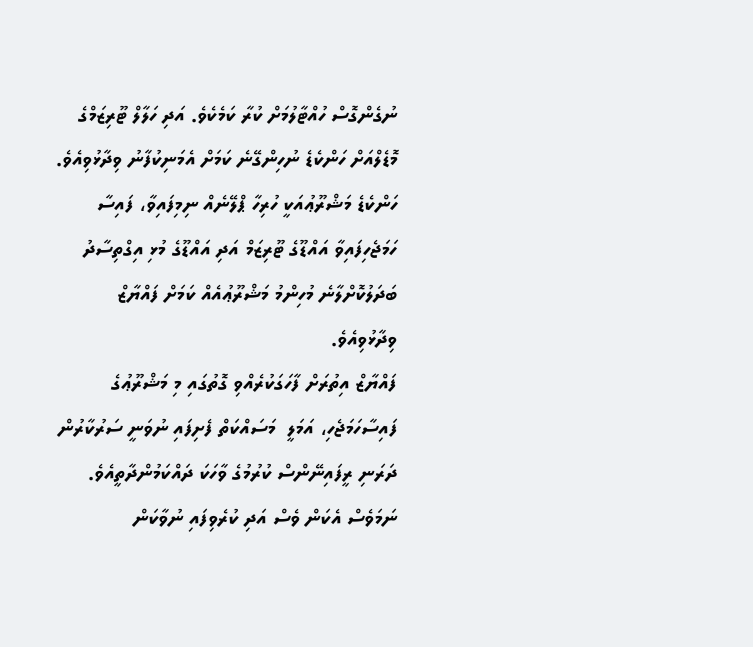ނުގެންގޮސް ހުއްޓާލުމަށް ކުރާ ކަމެކެވެ. އަދި ހަލާލް ޓޫރިޒަމްގެ މޮޑެލްއަށް ހަންކެޑެ ނުހިންގޭނެ ކަމަށް އެމަނިކުފާނު ވިދާޅުވިއެވެ.
ހަންކެޑެ މަޝްރޫޢުއަކީ ހުރިހާ ޕްލޭނެއް ނިމިފައިވާ، ފައިސާ ހަމަޖެހިފައިވާ އައްޑޫގެ ޓޫރިޒަމް އަދި އައްޑޫގެ މުޅި އިގްތިސާދު ބަދަލުކޮށްލާނެ މުހިންމު މަޝްރޫޢުއެއް ކަމަށް ފައްޔާޒް ވިދާޅުވިއެވެ.
ފައްޔާޒް އިތުރަށް ފާހަގަކުރެއްވި ގޮތުގައި މި މަޝްރޫޢުގެ ފައިސާހަމަޖެހި، އަމަލީ  މަސައްކަތް ފެށިފައި ނުވަނީ ސަރުކާރުން ދަރަނި ރީފައިނޭންސް ކުރުމުގެ ވާހަކަ ދައްކަމުންދާތީއެވެ. ނަމަވެސް އެކަން ވެސް އަދި ކުރެވިފައި ނުވާކަން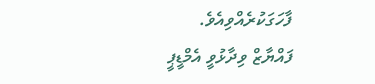ފާހަގަކުރެއްވިއެވެ.
ފައްޔާޒް ވިދާޅުވީ އެމްޑީޕީ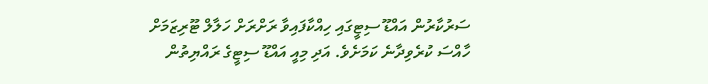ސަރުކާރުން އައްޑޫ ސިޓީގައި ހިއްކާފައިވާ ރަށްރަށް ހަލާލް ޓޫރިޒަމަށް ހާއްސަ ކުރެވިދާނެ ކަމަށެވެ. އަދި މިއީ އައްޑޫ ސިޓީގެ ރައްޔިތުން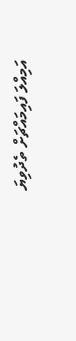އަމިއްލަ ފައިމައްޗަށް ތެދުވިޔަ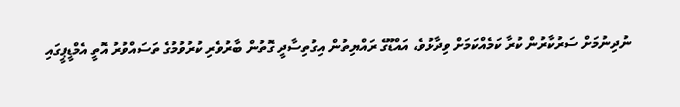ނުދިނުމަށް ސަރުކާރުން ކުރާ ކަމެއްކަމަށް ވިދާޅުވެ، އައްޑޫގެ ރައްޔިތުން އިގުތިސާދީ ގޮތުން ބާރުވެރި ކުރުވުމުގެ ތަސައްވުރު އޮތީ އެމްޑީޕީގައި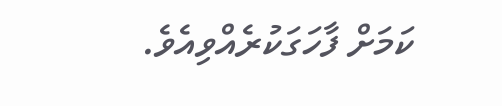ކަމަށް ފާހަގަކުރެއްވިއެވެ.